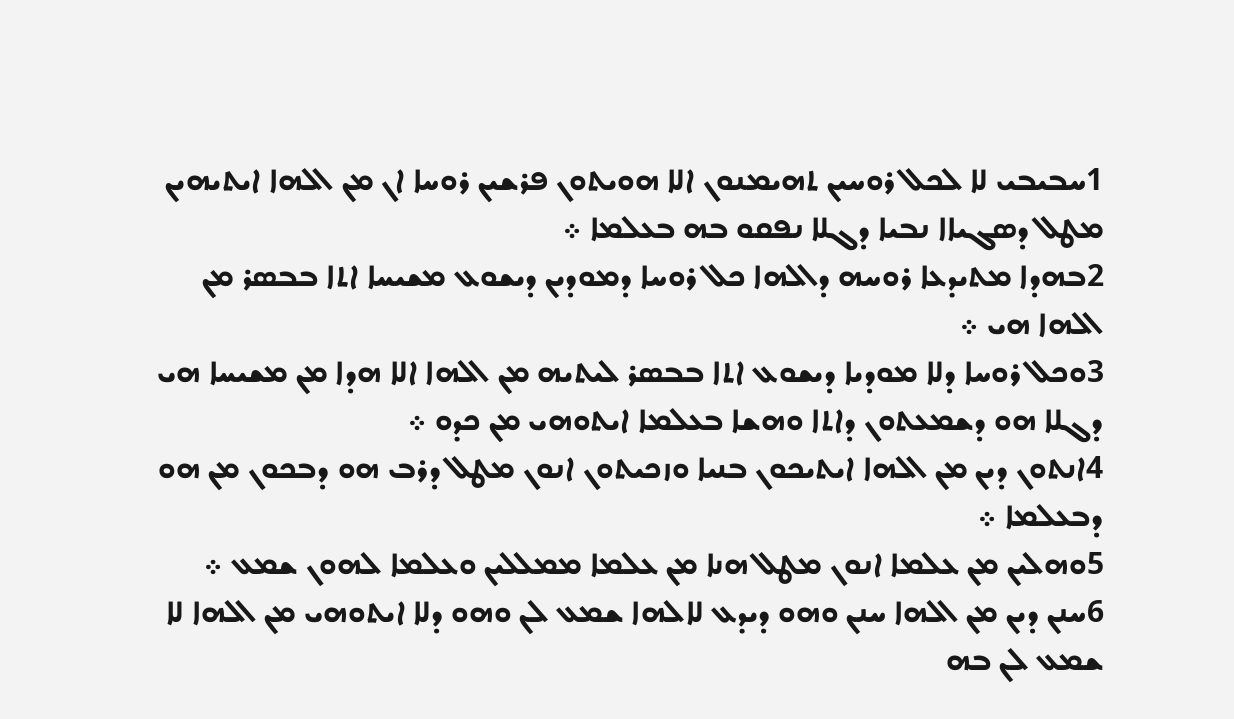1ܚܒܝܒܝ ܠܐ ܠܟܠ ܪܘܚܝܢ ܬܗܝܡܢܘܢ ܐܠܐ ܗܘܝܬܘܢ ܦܪܫܝܢ ܪܘܚܐ ܐܢ ܡܢ ܐܠܗܐ ܐܝܬܝܗܝܢ ܡܛܠ ܕܤܓܝܐܐ ܢܒܝܐ ܕܓܠܐ ܢܦܩܘ ܒܗ ܒܥܠܡܐ ܀
2ܒܗܕܐ ܡܬܝܕܥܐ ܪܘܚܗ ܕܐܠܗܐ ܟܠ ܪܘܚܐ ܕܡܘܕܝܢ ܕܝܫܘܥ ܡܫܝܚܐ ܐܬܐ ܒܒܤܪ ܡܢ ܐܠܗܐ ܗܝ ܀
3ܘܟܠ ܪܘܚܐ ܕܠܐ ܡܘܕܝܐ ܕܝܫܘܥ ܐܬܐ ܒܒܤܪ ܠܝܬܝܗ ܡܢ ܐܠܗܐ ܐܠܐ ܗܕܐ ܡܢ ܡܫܝܚܐ ܗܝ ܕܓܠܐ ܗܘ ܕܫܡܥܬܘܢ ܕܐܬܐ ܘܗܫܐ ܒܥܠܡܐ ܐܝܬܘܗܝ ܡܢ ܟܕܘ ܀
4ܐܢܬܘܢ ܕܝܢ ܡܢ ܐܠܗܐ ܐܝܬܝܟܘܢ ܒܢܝܐ ܘܙܟܝܬܘܢ ܐܢܘܢ ܡܛܠ ܕܪܒ ܗܘ ܕܒܟܘܢ ܡܢ ܗܘ ܕܒܥܠܡܐ ܀
5ܘܗܠܝܢ ܡܢ ܥܠܡܐ ܐܢܘܢ ܡܛܠ ܗܢܐ ܡܢ ܥܠܡܐ ܡܡܠܠܝܢ ܘܥܠܡܐ ܠܗܘܢ ܫܡܥ ܀
6ܚܢܢ ܕܝܢ ܡܢ ܐܠܗܐ ܚܢܢ ܘܗܘ ܕܝܕܥ ܠܐܠܗܐ ܫܡܥ ܠܢ ܘܗܘ ܕܠܐ ܐܝܬܘܗܝ ܡܢ ܐܠܗܐ ܠܐ ܫܡܥ ܠܢ ܒܗ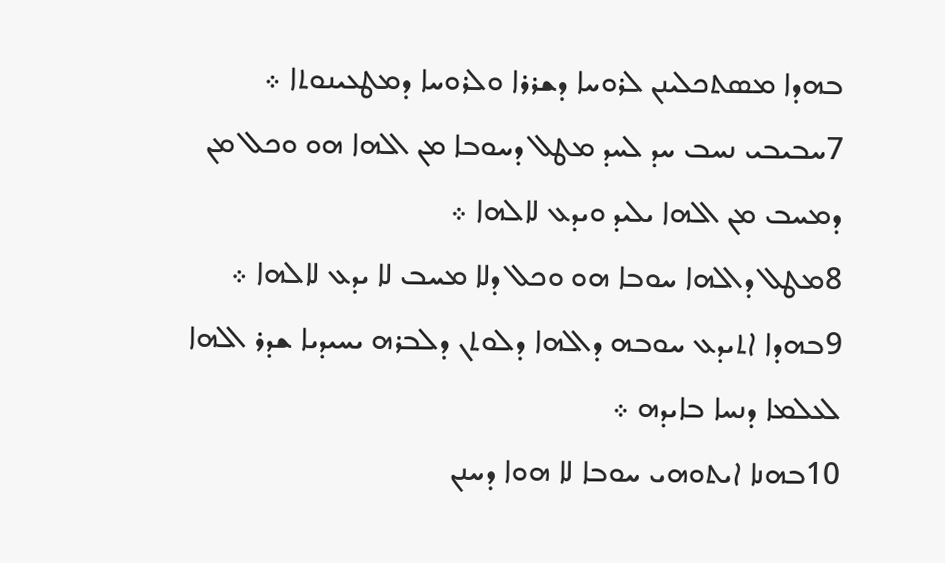ܒܗܕܐ ܡܤܬܟܠܝܢܢ ܠܪܘܚܐ ܕܫܪܪܐ ܘܠܪܘܚܐ ܕܡܛܥܝܢܘܬܐ ܀
7ܚܒܝܒܝ ܢܚܒ ܚܕ ܠܚܕ ܡܛܠ ܕܚܘܒܐ ܡܢ ܐܠܗܐ ܗܘ ܘܟܠ ܡܢ ܕܡܚܒ ܡܢ ܐܠܗܐ ܝܠܝܕ ܘܝܕܥ ܠܐܠܗܐ ܀
8ܡܛܠ ܕܐܠܗܐ ܚܘܒܐ ܗܘ ܘܟܠ ܕܠܐ ܡܚܒ ܠܐ ܝܕܥ ܠܐܠܗܐ ܀
9ܒܗܕܐ ܐܬܝܕܥ ܚܘܒܗ ܕܐܠܗܐ ܕܠܘܬܢ ܕܠܒܪܗ ܝܚܝܕܝܐ ܫܕܪ ܐܠܗܐ ܠܥܠܡܐ ܕܢܚܐ ܒܐܝܕܗ ܀
10ܒܗܢܐ ܐܝܬܘܗܝ ܚܘܒܐ ܠܐ ܗܘܐ ܕܚܢܢ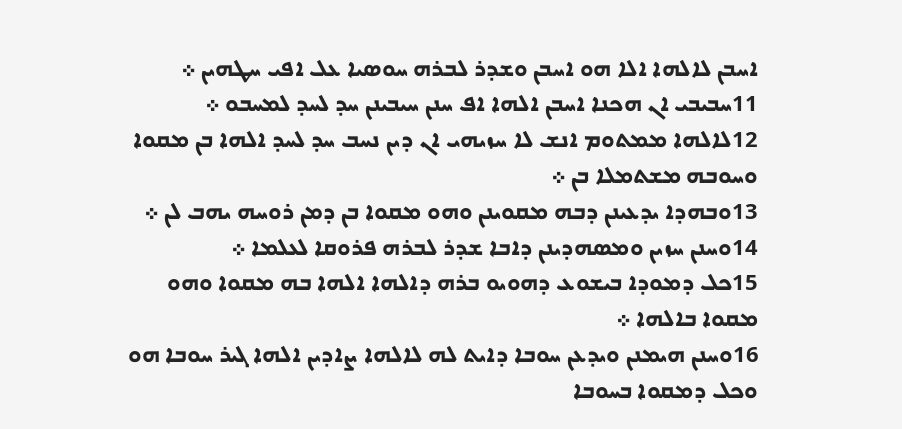ܐܚܒܢ ܠܐܠܗܐ ܐܠܐ ܗܘ ܐܚܒܢ ܘܫܕܪ ܠܒܪܗ ܚܘܤܝܐ ܥܠ ܐܦܝ ܚܛܗܝܢ ܀
11ܚܒܝܒܝ ܐܢ ܗܟܢܐ ܐܚܒܢ ܐܠܗܐ ܐܦ ܚܢܢ ܚܝܒܝܢܢ ܚܕ ܠܚܕ ܠܡܚܒܘ ܀
12ܠܐܠܗܐ ܡܡܬܘܡ ܐܢܫ ܠܐ ܚܙܝܗܝ ܐܢ ܕܝܢ ܢܚܒ ܚܕ ܠܚܕ ܐܠܗܐ ܒܢ ܡܩܘܐ ܘܚܘܒܗ ܡܫܬܡܠܐ ܒܢ ܀
13ܘܒܗܕܐ ܝܕܥܝܢܢ ܕܒܗ ܡܩܘܝܢܢ ܘܗܘ ܡܩܘܐ ܒܢ ܕܡܢ ܪܘܚܗ ܝܗܒ ܠܢ ܀
14ܘܚܢܢ ܚܙܝܢ ܘܡܤܗܕܝܢܢ ܕܐܒܐ ܫܕܪ ܠܒܪܗ ܦܪܘܩܐ ܠܥܠܡܐ ܀
15ܟܠ ܕܡܘܕܐ ܒܝܫܘܥ ܕܗܘܝܘ ܒܪܗ ܕܐܠܗܐ ܐܠܗܐ ܒܗ ܡܩܘܐ ܘܗܘ ܡܩܘܐ ܒܐܠܗܐ ܀
16ܘܚܢܢ ܗܝܡܢܢ ܘܝܕܥܢ ܚܘܒܐ ܕܐܝܬ ܠܗ ܠܐܠܗܐ ܨܐܕܝܢ ܐܠܗܐ ܓܝܪ ܚܘܒܐ ܗܘ ܘܟܠ ܕܡܩܘܐ ܒܚܘܒܐ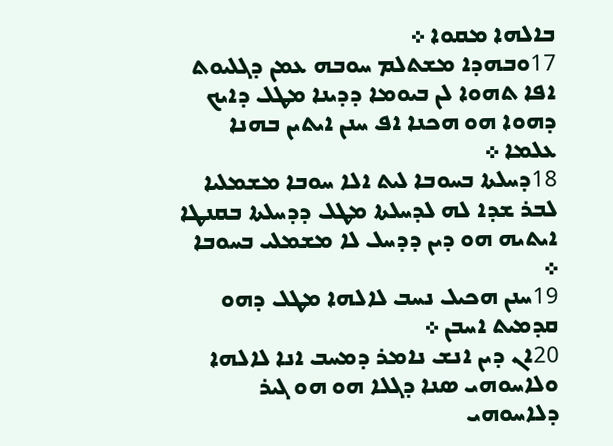ܒܐܠܗܐ ܡܩܘܐ ܀
17ܘܒܗܕܐ ܡܫܬܠܡ ܚܘܒܗ ܥܡܢ ܕܓܠܝܘܬ ܐܦܐ ܬܗܘܐ ܠܢ ܒܝܘܡܐ ܕܕܝܢܐ ܡܛܠ ܕܐܝܟ ܕܗܘܐ ܗܘ ܗܟܢܐ ܐܦ ܚܢܢ ܐܝܬܝܢ ܒܗܢܐ ܥܠܡܐ ܀
18ܕܚܠܬܐ ܒܚܘܒܐ ܠܝܬ ܐܠܐ ܚܘܒܐ ܡܫܡܠܝܐ ܠܒܪ ܫܕܐ ܠܗ ܠܕܚܠܬܐ ܡܛܠ ܕܕܚܠܬܐ ܒܩܢܛܐ ܐܝܬܝܗ ܗܘ ܕܝܢ ܕܕܚܠ ܠܐ ܡܫܡܠܝ ܒܚܘܒܐ ܀
19ܚܢܢ ܗܟܝܠ ܢܚܒ ܠܐܠܗܐ ܡܛܠ ܕܗܘ ܩܕܡܝܬ ܐܚܒܢ ܀
20ܐܢ ܕܝܢ ܐܢܫ ܢܐܡܪ ܕܡܚܒ ܐܢܐ ܠܐܠܗܐ ܘܠܐܚܘܗܝ ܤܢܐ ܕܓܠܐ ܗܘ ܗܘ ܓܝܪ ܕܠܐܚܘܗܝ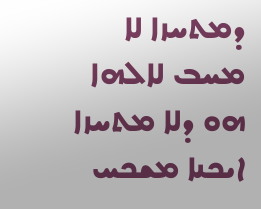ܕܡܬܚܙܐ ܠܐ ܡܚܒ ܠܐܠܗܐ ܗܘ ܕܠܐ ܡܬܚܙܐ ܐܝܟܢܐ ܡܫܟܚ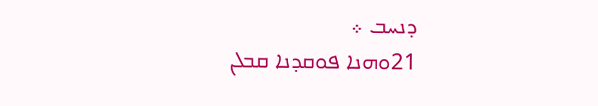ܕܢܚܒ ܀
21ܘܗܢܐ ܦܘܩܕܢܐ ܩܒܠܢ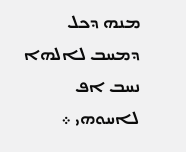ܡܢܗ ܕܟܠ ܕܡܚܒ ܠܐܠܗܐ ܢܚܒ ܐܦ ܠܐܚܘܗܝ ܀